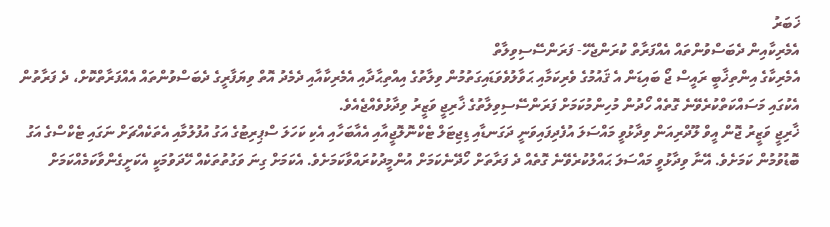ޚަބަރު
އެމެރިކާއިން ދެބަސްވުންތައް އެއްފަރާތް ކުރަންޖެހޭ- ފަރަންސޭސިވިލާތް
އެމެރިކާގެ އިންތިޚާބީ ރައީސް ޖޯ ބައިޑަން އެ ޤައުމުގެ ވެރިކަމާއި ޙަވާލުވެވަޑައިގަތުމުން ވިލާތުގެ އިއްތިޙާދާއި އެމެރިކާއާއި ދެމެދު އޮތް ވިޔަފާރީގެ ދެބަސްވުންތައް އެއްފަރާތްކޮށް، ދެ ފަރާތުން އެކުގައި މަސައްކަތްކުރެވޭނެ ގޮތެއް ހޯދުން މުހިންމުކަމަށް ފަރަންސޭސިވިލާތުގެ ޚާރިޖީ ވަޒީރު ވިދާޅުވެއްޖެއެވެ.
ޚާރިޖީ ވަޒީރު ޖޮން އީވް ލޫދްރިއަން ވިދާޅުވީ މައްސަލަ އުފެދިފައިވަނީ ދަގަނޑާއި ޑިޖިޓަލް ޓެކްނޮލޮޖީއާއި އެއާބަހާއި އެކި ކަހަލަ ސްޕިރިޓުގެ އަގު އުފުލުމާއި އެތަކެއްޗަށް ނަގައި ޓެކްސްގެ އަގު ބޮޑުވުމުން ކަމަށެވެ. އޭނާ ވިދާޅުވީ މައްސަލަ ޙައްލުކުރެވޭނެ ގޮތެއް ދެ ފަރާތަށް ހޯދޭނެކަމަށް އުންމީދުކުރައްވާކަމަށެވެ. އެކަމަށް ގިނަ ވަގުތުތަކެއް ހޭދަވުމަކީ އެކަށީގެންވާކަމެއްކަމަށް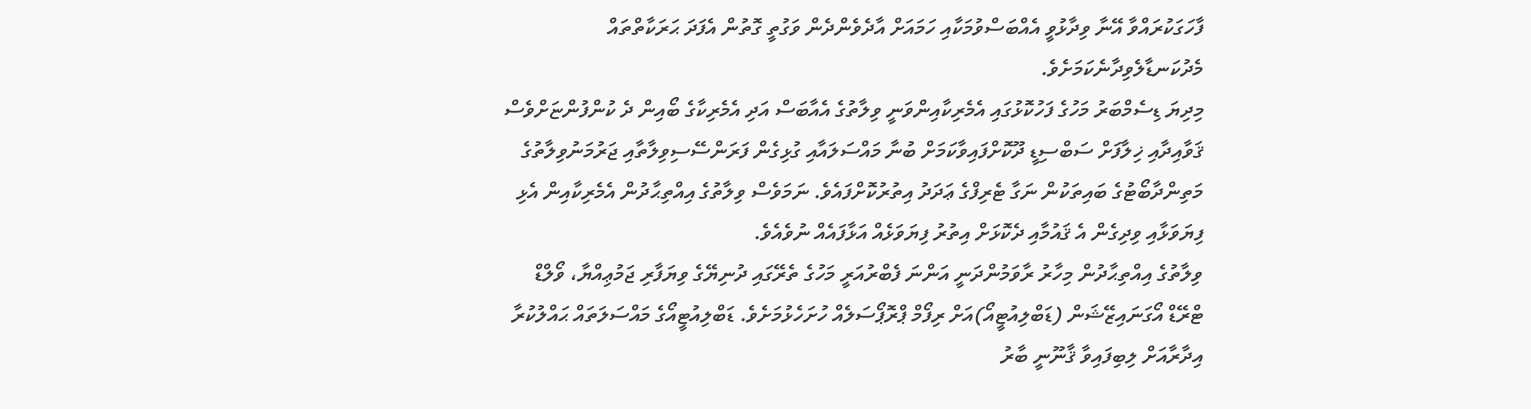ފާހަގަކުރައްވާ އޭނާ ވިދާޅުވީ އެއްބަސްވުމަކާއި ހަމައަށް އާދެވެންދެން ވަގުތީ ގޮތުން އެފަދަ ޙަރަކާތްތައް މެދުކަނޑާލެވިދާނެކަމަށެވެ.
މިދިޔަ ޑިސެމްބަރު މަހުގެ ފަހުކޮޅުގައި އެމެރިކާއިންވަނީ ވިލާތުގެ އެއާބަސް އަދި އެމެރިކާގެ ބޯއިން ދެ ކުންފުންޏަށްވެސް ޤަވާއިދާއި ޚިލާފަށް ސަބްސިޑީ ދޫކޮށްފައިވާކަމަށް ބުނާ މައްސަލައާއި ގުޅިގެން ފަރަންސޭސިވިލާތާއި ޖަރުމަނުވިލާތުގެ މަތިންދާބޯޓުގެ ބައިތަކުން ނަގާ ޓެރިފްގެ ޢަދަދު އިތުރުކޮށްފައެވެ. ނަމަވެސް ވިލާތުގެ އިއްތިޙާދުން އެމެރިކާއިން އެޅި ފިޔަވަޅާއި ވިދިގެން އެ ޤައުމާއި ދެކޮޅަށް އިތުރު ފިޔަވަޅެއް އަޅާފައެއް ނުވެއެވެ.
ވިލާތުގެ އިއްތިޙާދުން މިހާރު ރާވަމުންދަނީ އަންނަ ފެބްރުއަރީ މަހުގެ ތެރޭގައި ދުނިޔޭގެ ވިޔަފާރި ޖަމުޢިއްޔާ، ވޯލްޑް ޓްރޭޑް އޯގަނައިޒޭޝަން (ޑަބްލިއުޓީއޯ)އަށް ރިފޯމް ޕްރޮޕޯސަލެއް ހުށަހެޅުމަށެވެ. ޑަބްލިއުޓީއޯގެ މައްސަލަތައް ޙައްލުކުރާ އިދާރާއަށް ލިބިފައިވާ ޤާނޫނީ ބާރު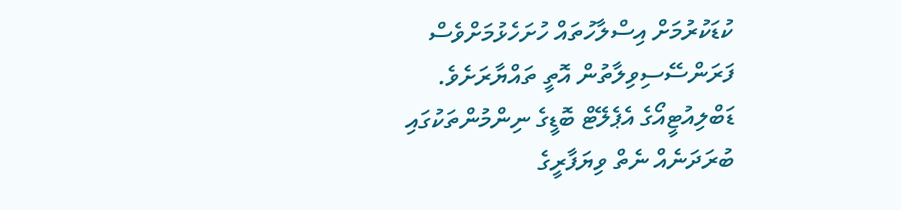ކުޑަކުރުމަށް އިސްލާހުތައް ހުށަހެޅުމަށްވެސް ފަރަންސޭސިވިލާތުން އޮތީ ތައްޔާރަށެވެ.
ޑަބްލިއުޓީއޯގެ އެޕެލޭޓް ބޮޑީގެ ނިންމުންތަކުގައި ބުރަދަނެއް ނެތް ވިޔަފާރީގެ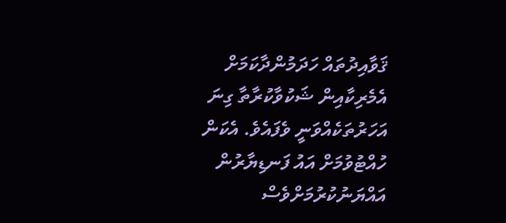ޤަވާއިދުތައް ހަދަމުންދާކަމަށް އެމެރިކާއިން ޝަކުވާކުރާތާ ގިނަ އަހަރުތަކެއްވަނީ ވެފައެވެ. އެކަން ހުއްޓުވުމަށް އައު ފަނޑިޔާރުން އައްޔަނުކުރުމަށްވެސް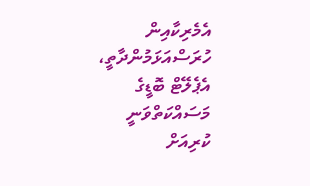އެމެރިކާއިން ހުރަސްއަޅަމުންދާތީ، އެޕެލޭޓް ބޮޑީގެ މަސައްކަތްވަނީ ކުރިއަށް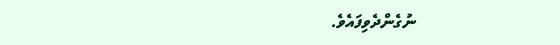ނުގެންދެވިފައެވެ.